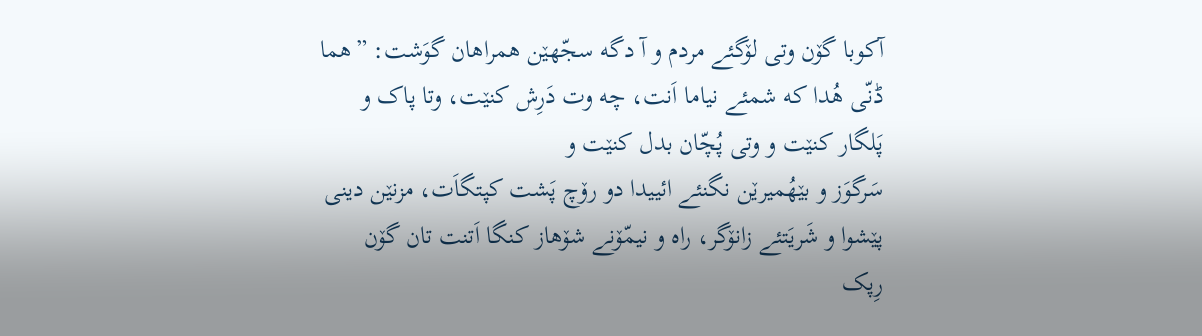آکوبا گۆن وتی لۆگئے مردم و آ دگه سجّهێن همراهان گوَشت: ”هما ڈنّی هُدا که شمئے نیاما اَنت، چه وت دَرِش کنێت، وتا پاک و پَلگار کنێت و وتی پُچّان بدل کنێت و
سَرگوَز و بێهُمیرێن نگنئے ائییدا دو رۆچ پَشت کپتگاَت، مزنێن دینی پێشوا و شَریَتئے زانۆگر، راه و نیمّۆنے شۆهاز کنگا اَتنت تان گۆن رِپک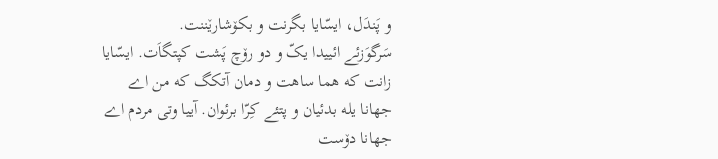و پَندَل، ایسّایا بگرنت و بکۆشارێننت.
سَرگوَزئے ائییدا یکّ و دو رۆچ پَشت کپتگاَت. ایسّایا زانت که هما ساهت و دمان آتکگ که من اے جهانا یله بدئیان و پتئے کِرّا برئوان. آییا وتی مردم اے جهانا دۆست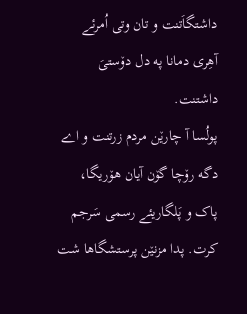داشتگاَتنت و تان وتی اُمرئے آهِری دمانا په دل دۆستیَ داشتنت.
پولُسا آ چارێن مردم زرتنت و اے دگه رۆچا گۆن آیان هۆریگا، پاک و پَلگاریئے رسمی سَرجم کرت. پدا مزنێن پرستشگاها شت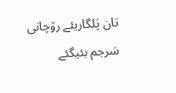تان پَلگاریئے رۆچانی سَرجم بئیگئے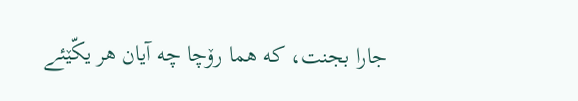جارا بجنت، که هما رۆچا چه آیان هر یکّێئے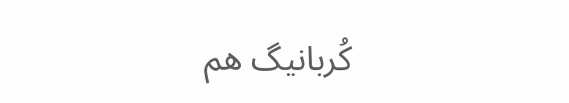کُربانیگ هم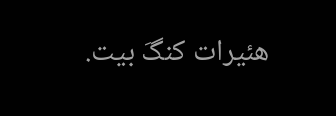هئیرات کنگَ بیت.